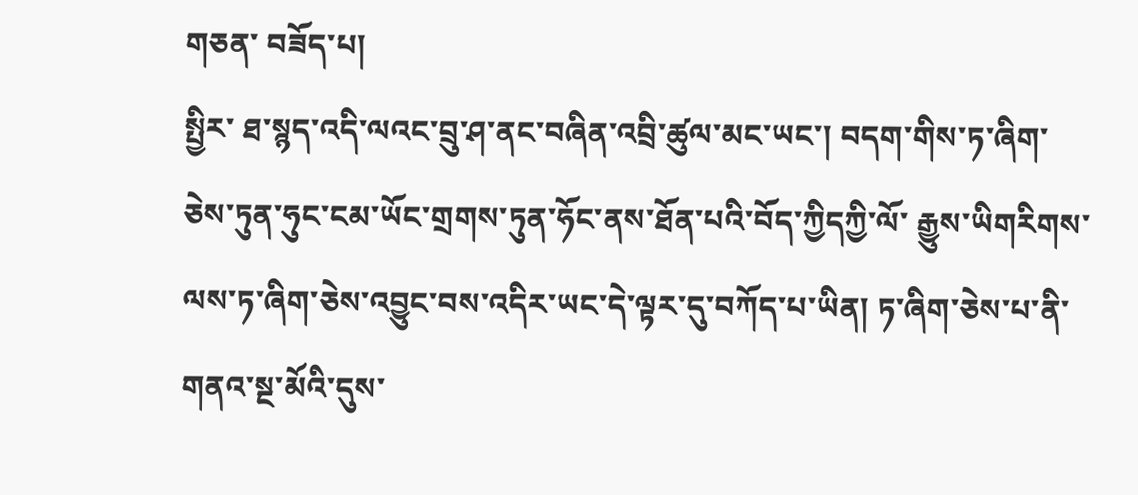གཅན་ བཟོད་པ།
སྤྱིར་ ཐ་སྙད་འདི་ལའང་བྲུ་ཤ་ནང་བཞིན་འབྲི་ཚུལ་མང་ཡང་། བདག་གིས་ཏ་ཞིག་ཅེས་ཏུན་ཧུང་ངམ་ཡོང་གྲགས་ཏུན་ཧོང་ནས་ཐོན་པའི་བོད་ཀྱིདཀྱི་ལོ་ རྒྱུས་ཡིགརིགས་ལས་ཏ་ཞིག་ཅེས་འབྱུང་བས་འདིར་ཡང་དེ་ལྟར་དུ་བཀོད་པ་ཡིན། ཏ་ཞིག་ཅེས་པ་ནི་གནའ་སྔ་མོའི་དུས་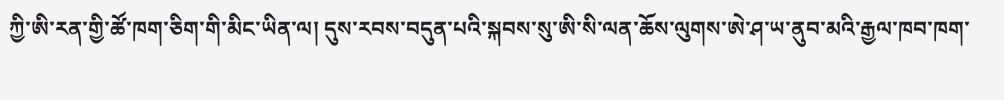ཀྱི་ཨི་རན་གྱི་ཚོ་ཁག་ཅིག་གི་མིང་ཡིན་ལ། དུས་རབས་བདུན་པའི་སྐབས་སུ་ཨི་སི་ལན་ཆོས་ལུགས་ཨེ་ཤ་ཡ་ནུབ་མའི་རྒྱལ་ཁབ་ཁག་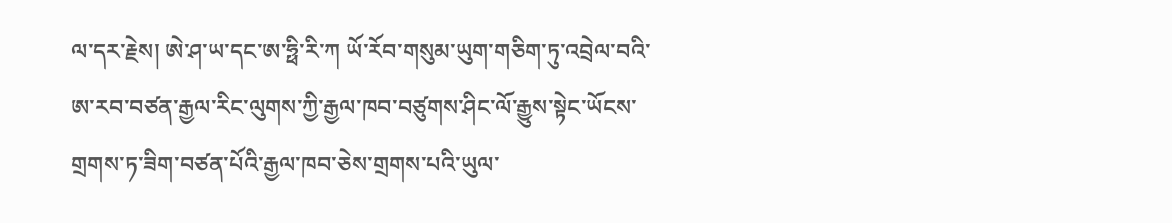ལ་དར་རྗེས། ཨེ་ཤ་ཡ་དང་ཨ་ཧྥི་རི་ཀ ཡོ་རོབ་གསུམ་ཡུག་གཅིག་ཏུ་འབྲེལ་བའི་ཨ་རབ་བཙན་རྒྱལ་རིང་ལུགས་ཀྱི་རྒྱལ་ཁབ་བཙུགས་ཤིང་ལོ་རྒྱུས་སྟེང་ཡོངས་གྲགས་ཏ་ཟིག་བཙན་པོའི་རྒྱལ་ཁབ་ཅེས་གྲགས་པའི་ཡུལ་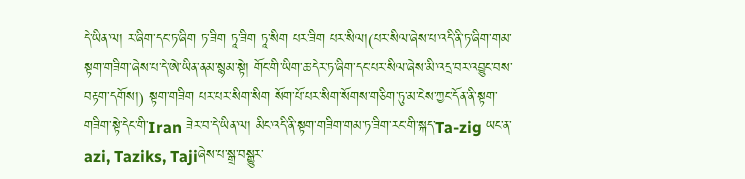དེ་ཡིན་ལ། ར་ཞིག་དང་ཏ་ཞིག ཏ་ཟིག ཏཱ་ཟིག ཏཱ་སིག པར་ཟིག པར་སིལ།(པར་སིལ་ཞེས་པ་འདི་ནི་ཏ་ཞིག་གམ་སྟག་གཟིག་ཞེས་པ་དེ་ཨེ་ཡིན་ནམ་སྙམ་སྟེ། གོང་གི་ཡིག་ཆ་དེར་ཏ་ཞིག་དང་པར་སིལ་ཞེས་མི་འདྲ་བར་འབྱུང་བས་བརྟག་དགོས།) སྟག་གཟིག པར་པར་སིག་སིག སོག་པོ་པར་སིག་སོགས་གཅིག་ཏུ་མ་ངེས་ཀྱང་དོན་ནི་སྟག་གཟིག་སྟེ་དེང་གི་Iran ཟེར་བ་དེ་ཡིན་ལ། མིང་འདི་ནི་སྟག་གཟིག་གམ་ཏ་ཟིག་རང་གི་སྐད་Ta-zig ཡང་ན་azi, Taziks, Tajiཞེས་པ་སྒྲ་བསྒྱུར་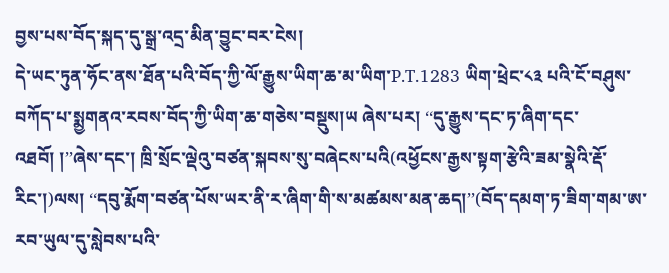བྱས་པས་བོད་སྐད་དུ་སྒྲ་འདྲ་མིན་བྱུང་བར་ངེས།
དེ་ཡང་ཏུན་ཧོང་ནས་ཐོན་པའི་བོད་ཀྱི་ལོ་རྒྱུས་ཡིག་ཆ་མ་ཡིག་P.T.1283 ཡིག་ཕྲེང་༨༣ པའི་ངོ་བཤུས་བཀོད་པ་སྨྱགནའ་རབས་བོད་ཀྱི་ཡིག་ཆ་གཅེས་བསྡུས།ཡ ཞེས་པར། ‘‘དུ་རྒྱུས་དང་ཏ་ཞིག་དང་འཐབོ། །’’ཞེས་དང་། ཁྲི་སྲོང་ལྡེའུ་བཙན་སྐབས་སུ་བཞེངས་པའི(འཕྱོངས་རྒྱས་སྟག་རྩེའི་ཟམ་སྣེའི་རྡོ་རིང་།)ལས། ‘‘དབུ་རྨོག་བཙན་པོས་ཡར་ནི་ར་ཞིག་གི་ས་མཚམས་མན་ཆད།’’(བོད་དམག་ཏ་ཟིག་གམ་ཨ་རབ་ཡུལ་དུ་སླེབས་པའི་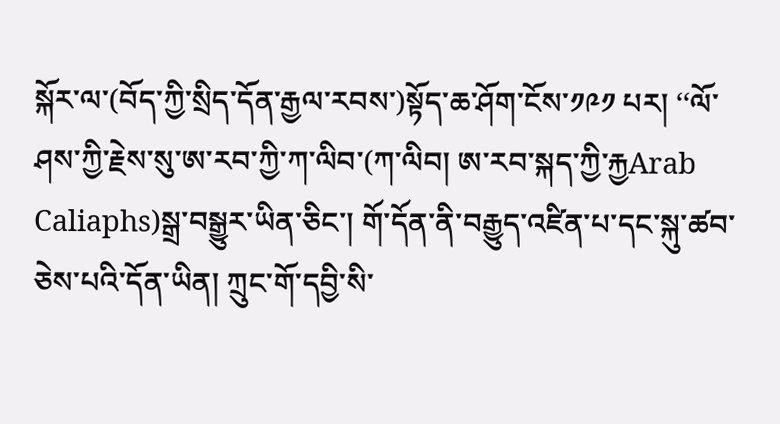སྐོར་ལ་(བོད་ཀྱི་སྲིད་དོན་རྒྱལ་རབས་)སྟོད་ཆ་ཤོག་ངོས་༡༩༡ པར། ‘‘ལོ་ཤས་ཀྱི་རྗེས་སུ་ཨ་རབ་ཀྱི་ཀ་ལིབ་(ཀ་ལིབ། ཨ་རབ་སྐད་ཀྱི་རྐྱArab Caliaphs)སྒྲ་བསྒྱུར་ཡིན་ཅིང་། གོ་དོན་ནི་བརྒྱུད་འཛིན་པ་དང་སྐུ་ཚབ་ཅེས་པའི་དོན་ཡིན། ཀྲུང་གོ་དབྱི་སི་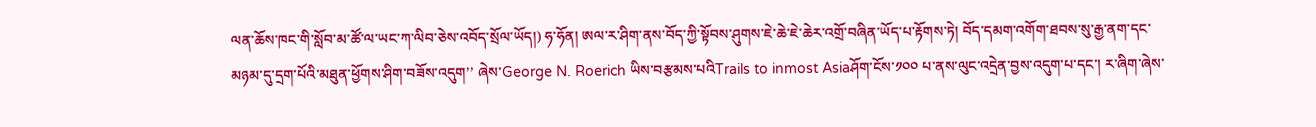ལན་ཆོས་ཁང་གི་སློབ་མ་ཚོ་ལ་ཡང་ཀ་ལིབ་ཅེས་འབོད་སྲོལ་ཡོད།) ཧ་ཧོན། ཨལ་ར་ཤིག་ནས་བོད་ཀྱི་སྟོབས་ཤུགས་ཇེ་ཆེ་ཇེ་ཆེར་འགྲོ་བཞིན་ཡོད་པ་རྟོགས་ཏེ། བོད་དམག་འགོག་ཐབས་སུ་རྒྱ་ནག་དང་མཉམ་དུ་དྲག་པོའི་མཐུན་ཕྱོགས་ཤིག་བཟོས་འདུག’’ ཞེས་George N. Roerich ཡིས་བརྩམས་པའིTrails to inmost Asiaཤོག་ངོས་༡༠༠ པ་ནས་ལུང་འདྲེན་བྱས་འདུག་པ་དང་། ར་ཞིག་ཞེས་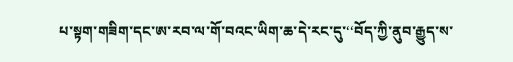པ་སྟག་གཟིག་དང་ཨ་རབ་ལ་གོ་བའང་ཡིག་ཆ་དེ་རང་དུ་‘‘བོད་ཀྱི་ནུབ་རྒྱུད་ས་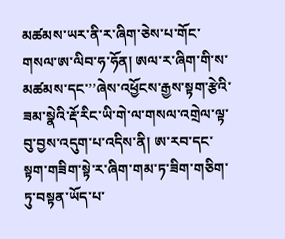མཚམས་ཡར་ནི་ར་ཞིག་ཅེས་པ་གོང་གསལ་ཨ་ལིབ་ཧ་ཧོན། ཨལ་ར་ཞིག་གི་ས་མཚམས་དང་’’ཞེས་འཕྱོངས་རྒྱས་སྟག་རྩེའི་ཟམ་སྣེའི་རྡོ་རིང་ཡི་གེ་ལ་གསལ་འགྲེལ་ལྟ་བུ་བྱས་འདུག་པ་འདིས་ནི། ཨ་རབ་དང་སྟག་གཟིག་སྟེ་ར་ཞིག་གམ་ཏ་ཟིག་གཅིག་ཏུ་བསྟན་ཡོད་པ་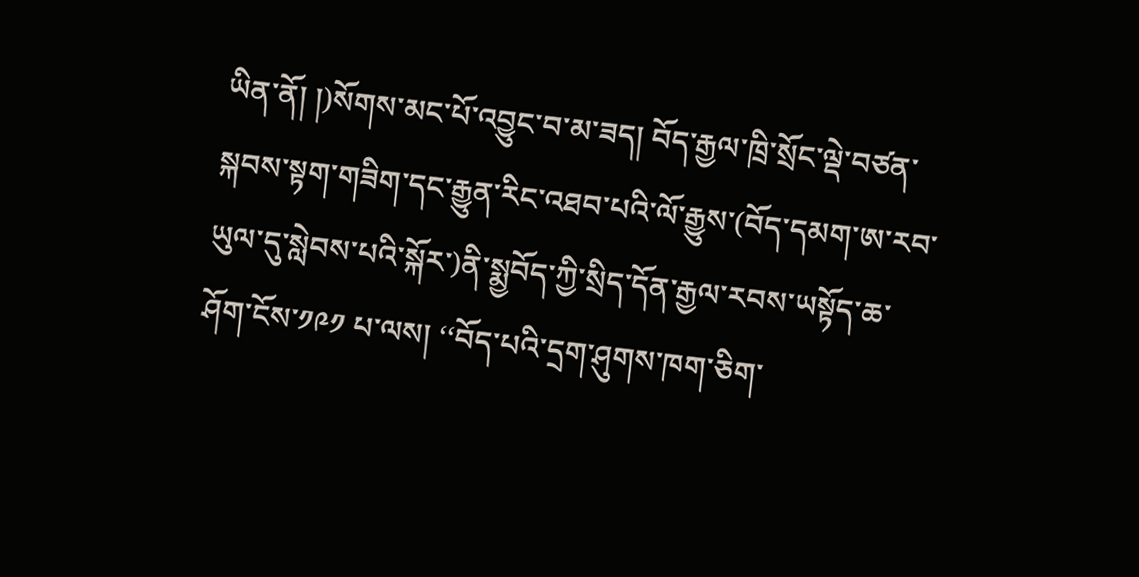ཡིན་ནོ། །)སོགས་མང་པོ་འབྱུང་བ་མ་ཟད། བོད་རྒྱལ་ཁྲི་སྲོང་ལྡེ་བཙན་སྐབས་སྟག་གཟིག་དང་རྒྱུན་རིང་འཐབ་པའི་ལོ་རྒྱུས་(བོད་དམག་ཨ་རབ་ཡུལ་དུ་སླེབས་པའི་སྐོར་)ནི་སྨྱབོད་ཀྱི་སྲིད་དོན་རྒྱལ་རབས་ཡསྟོད་ཆ་ཤོག་ངོས་༡༩༡ པ་ལས། ‘‘བོད་པའི་དྲག་ཤུགས་ཁག་ཅིག་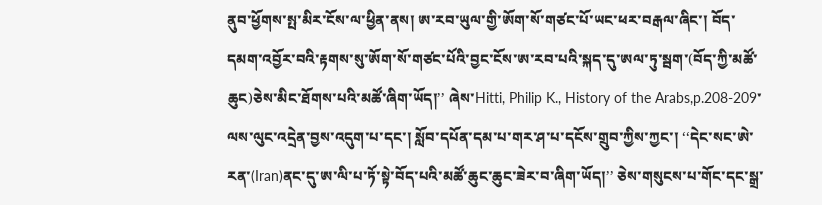ནུབ་ཕྱོགས་སྤ་མིར་ངོས་ལ་ཕྱིན་ནས། ཨ་རབ་ཡུལ་གྱི་ཨོག་སོ་གཙང་པོ་ཡང་ཕར་བརྒལ་ཞིང་། བོད་དམག་འབྱོར་བའི་རྟགས་སུ་ཨོག་སོ་གཙང་པོའི་བྱང་ངོས་ཨ་རབ་པའི་སྐད་དུ་ཨལ་ཏུ་སྦག་(བོད་ཀྱི་མཚོ་ཆུང)ཅེས་མིང་ཐོགས་པའི་མཚོ་ཞིག་ཡོད།’’ ཞེས་Hitti, Philip K., History of the Arabs,p.208-209་ལས་ལུང་འདྲེན་བྱས་འདུག་པ་དང་། སློབ་དཔོན་དམ་པ་གར་ཤ་པ་དངོས་གྲུབ་ཀྱིས་ཀྱང་། ‘‘དེང་སང་ཨེ་རན་(Iran)ནང་དུ་ཨ་ལི་པ་ཏོ་སྟེ་བོད་པའི་མཚོ་ཆུང་ཆུང་ཟེར་བ་ཞིག་ཡོད།’’ ཅེས་གསུངས་པ་གོང་དང་སྒྲ་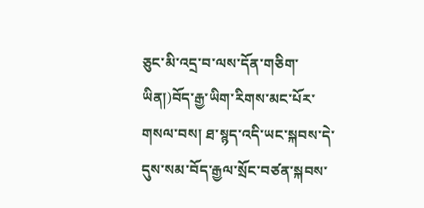ཅུང་མི་འདྲ་བ་ལས་དོན་གཅིག་ཡིན།)བོད་རྒྱ་ཡིག་རིགས་མང་པོར་གསལ་བས། ཐ་སྙད་འདི་ཡང་སྐབས་དེ་དུས་སམ་བོད་རྒྱལ་སྲོང་བཙན་སྐབས་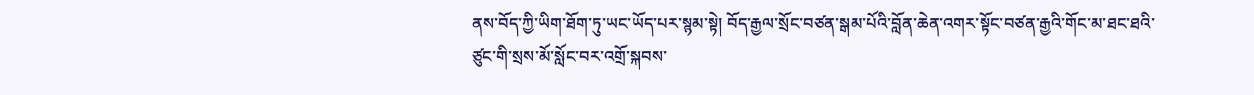ནས་བོད་ཀྱི་ཡིག་ཐོག་ཏུ་ཡང་ཡོད་པར་སྙམ་སྟེ། བོད་རྒྱལ་སྲོང་བཙན་སྒམ་པོའི་བློན་ཆེན་འགར་སྟོང་བཙན་རྒྱའི་གོང་མ་ཐང་ཐའི་ཙུང་གི་སྲས་མོ་སློང་བར་འགྲོ་སྐབས་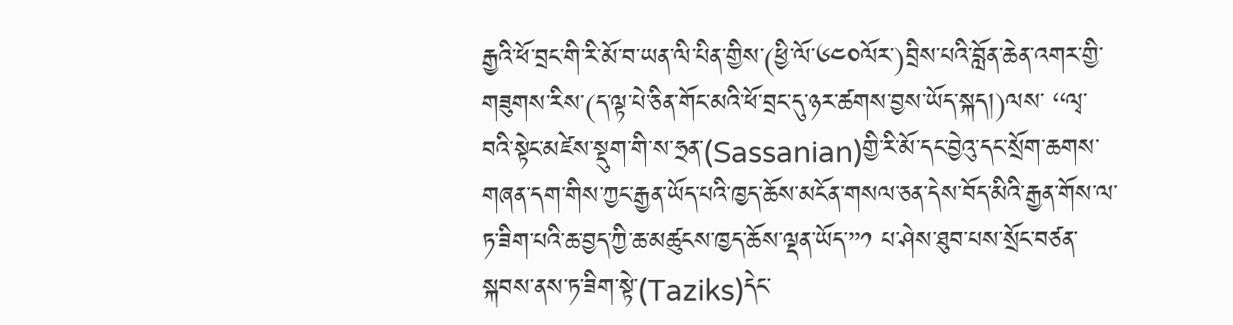རྒྱའི་ཕོ་བྲང་གི་རི་མོ་བ་ཡན་ལི་པིན་གྱིས་(ཕྱི་ལོ་༦༤༠ལོར་)བྲིས་པའི་བློན་ཆེན་འགར་གྱི་གཟུགས་རིས་(ད་ལྟ་པེ་ཅིན་གོང་མའི་ཕོ་བྲང་དུ་ཉར་ཚགས་བྱས་ཡོད་སྐད།)ལས་ ‘‘ལྭ་བའི་སྟེང་མཛེས་སྡུག་གི་ས་ཧྲན་(Sassanian)གྱི་རི་མོ་དང་བྱེའུ་དང་སྲོག་ཆགས་གཞན་དག་གིས་ཀྱང་རྒྱན་ཡོད་པའི་ཁྱད་ཆོས་མངོན་གསལ་ཅན་དེས་བོད་མིའི་རྒྱན་གོས་ལ་ཏ་ཟིག་པའི་ཆ་བྱད་ཀྱི་ཆ་མཚུངས་ཁྱད་ཆོས་ལྡན་ཡོད་’’༡ པ་ཤེས་ཐུབ་པས་སྲོང་བཙན་སྐབས་ནས་ཏ་ཟིག་སྟེ་(Taziks)དེང་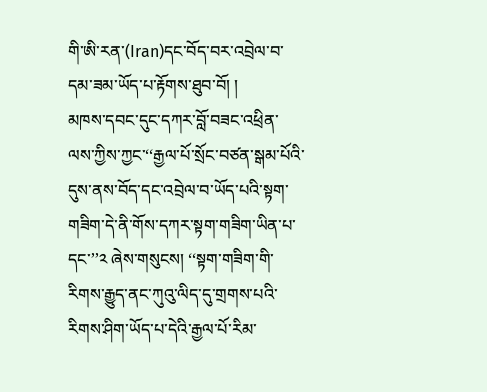གི་ཨི་རན་(Iran)དང་བོད་བར་འབྲེལ་བ་དམ་ཟམ་ཡོད་པ་རྟོགས་ཐུབ་བོ། །
མཁས་དབང་དུང་དཀར་བློ་བཟང་འཕྲིན་ལས་ཀྱིས་ཀྱང་‘‘རྒྱལ་པོ་སྲོང་བཙན་སྒམ་པོའི་དུས་ནས་བོད་དང་འབྲེལ་བ་ཡོད་པའི་སྟག་གཟིག་དེ་ནི་གོས་དཀར་སྟག་གཟིག་ཡིན་པ་དང་’’༢ ཞེས་གསུངས། ‘‘སྟག་གཟིག་གི་རིགས་རྒྱུད་ནང་ཀུའུ་ལིད་དུ་གྲགས་པའི་རིགས་ཤིག་ཡོད་པ་དེའི་རྒྱལ་པོ་རིམ་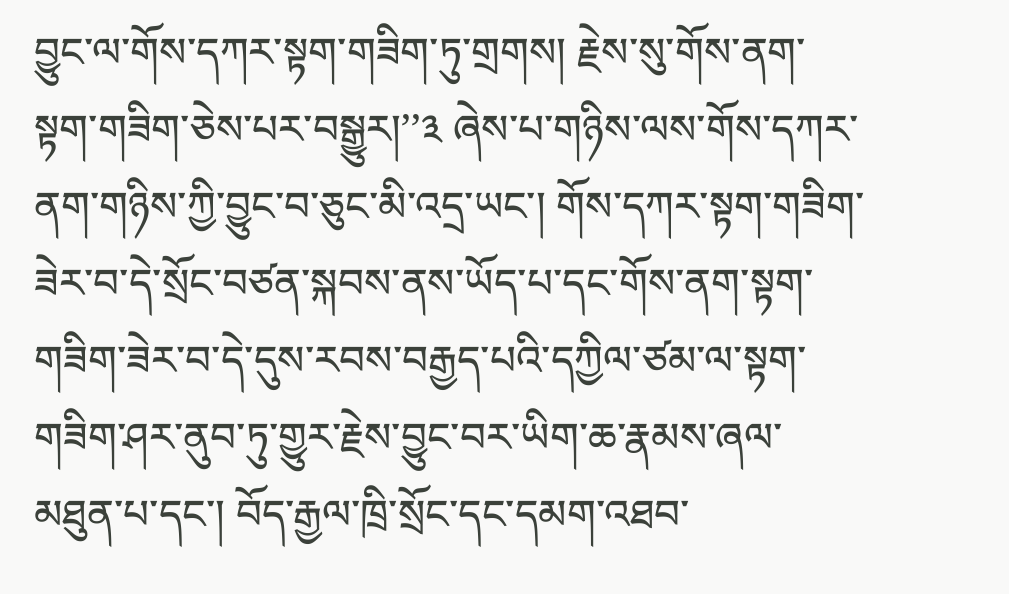བྱུང་ལ་གོས་དཀར་སྟག་གཟིག་ཏུ་གྲགས། རྗེས་སུ་གོས་ནག་སྟག་གཟིག་ཅེས་པར་བསྒྱུར།’’༣ ཞེས་པ་གཉིས་ལས་གོས་དཀར་ནག་གཉིས་ཀྱི་བྱུང་བ་ཅུང་མི་འདྲ་ཡང་། གོས་དཀར་སྟག་གཟིག་ཟེར་བ་དེ་སྲོང་བཙན་སྐབས་ནས་ཡོད་པ་དང་གོས་ནག་སྟག་གཟིག་ཟེར་བ་དེ་དུས་རབས་བརྒྱད་པའི་དཀྱིལ་ཙམ་ལ་སྟག་གཟིག་ཤར་ནུབ་ཏུ་གྱུར་རྗེས་བྱུང་བར་ཡིག་ཆ་རྣམས་ཞལ་མཐུན་པ་དང་། བོད་རྒྱལ་ཁྲི་སྲོང་དང་དམག་འཐབ་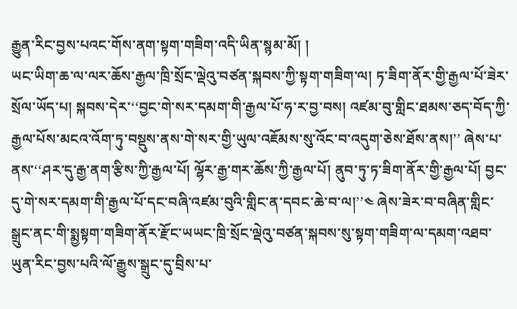རྒྱུན་རིང་བྱས་པའང་གོས་ནག་སྟག་གཟིག་འདི་ཡིན་སྙམ་མོ། །
ཡང་ཡིག་ཆ་ལ་ལར་ཆོས་རྒྱལ་ཁྲི་སྲོང་ལྡེའུ་བཙན་སྐབས་ཀྱི་སྟག་གཟིག་ལ། ཏ་ཟིག་ནོར་གྱི་རྒྱལ་པོ་ཟེར་སྲོལ་ཡོད་པ། སྐབས་དེར་‘‘བྱང་གེ་སར་དམག་གི་རྒྱལ་པོ་ཧ་ར་བྱ་བས། འཛམ་བུ་གླིང་ཐམས་ཅད་བོད་ཀྱི་རྒྱལ་པོས་མངའ་འོག་ཏུ་བསྡུས་ནས་གེ་སར་གྱི་ཡུལ་འཇོམས་སུ་འོང་བ་འདུག་ཅེས་ཐོས་ནས།’’ ཞེས་པ་ནས་‘‘ཤར་དུ་རྒྱ་ནག་རྩིས་ཀྱི་རྒྱལ་པོ། ལྷོར་རྒྱ་གར་ཆོས་ཀྱི་རྒྱལ་པོ། ནུབ་ཏུ་ཏ་ཟིག་ནོར་གྱི་རྒྱལ་པོ། བྱང་དུ་གེ་སར་དམག་གི་རྒྱལ་པོ་དང་བཞི་འཛམ་བུའི་གླིང་ན་དབང་ཆེ་བ་ལ།’’༤ ཞེས་ཟེར་བ་བཞིན་གླིང་སྒྲུང་ནང་གི་སྨྱསྟག་གཟིག་ནོར་རྫོང་ཡཡང་ཁྲི་སྲོང་ལྡེའུ་བཙན་སྐབས་སུ་སྟག་གཟིག་ལ་དམག་འཐབ་ཡུན་རིང་བྱས་པའི་ལོ་རྒྱུས་སྒྲུང་དུ་བྲིས་པ་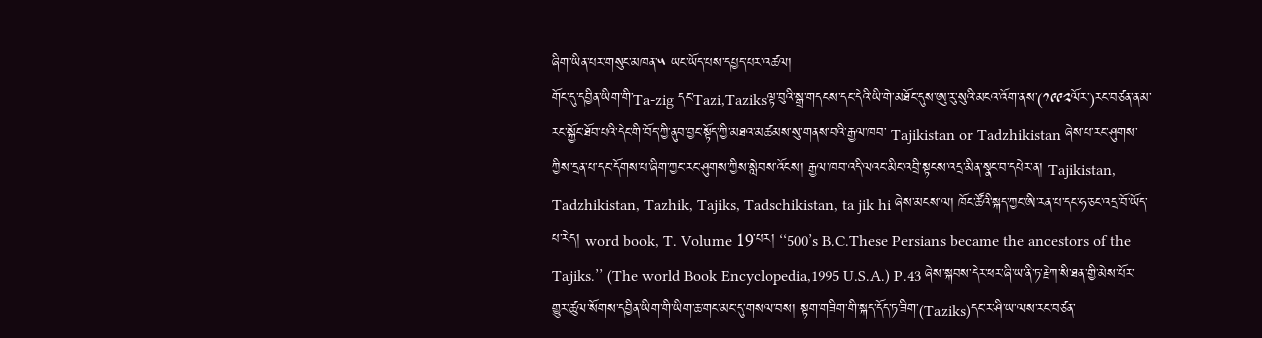ཞིག་ཡིན་པར་གསུང་མཁན་༥ ཡང་ཡོད་པས་དཔྱད་པར་འཚལ།
གོང་དུ་དབྱིན་ཡིག་གི་Ta-zig དང་Tazi,Taziksལྟ་བུའི་སྒྲ་གདངས་དང་དེའི་ཡི་གེ་མཐོང་དུས་ཨུ་རུ་སུའི་མངའ་འོག་ནས་(༡༩༩༢ལོར་)རང་བཙན་ནམ་རང་སྐྱོང་ཐོབ་པའི་དེང་གི་བོད་ཀྱི་ནུབ་བྱང་སྟོད་ཀྱི་མཐའ་མཚམས་སུ་གནས་བའི་རྒྱལ་ཁབ་ Tajikistan or Tadzhikistan ཞེས་པ་རང་ཤུགས་ཀྱིས་དྲན་པ་དང་དོགས་པ་ཞིག་ཀྱང་རང་ཤུགས་ཀྱིས་སླེབས་འོངས། རྒྱལ་ཁབ་འདི་ལའང་མིང་འབྲི་སྟངས་འདྲ་མིན་སྣང་བ་དཔེར་ན། Tajikistan, Tadzhikistan, Tazhik, Tajiks, Tadschikistan, ta jik hi ཞེས་མངས་ལ། ཁོང་ཚོའི་སྐད་ཀྱང་ཨི་རན་པ་དང་ཧ་ཅང་འདྲ་བོ་ཡོད་པ་རེད། word book, T. Volume 19་པར། ‘‘500’s B.C.These Persians became the ancestors of the Tajiks.’’ (The world Book Encyclopedia,1995 U.S.A.) P.43 ཞེས་སྐབས་དེར་ཕར་ཞི་ཡ་ནི་ཏ་རྗེཀ་སི་ཐན་གྱི་མེས་པོར་གྱུར་ཚུལ་སོགས་དབྱིན་ཡིག་གི་ཡིག་ཆ་གང་མང་དུ་གསལ་བས། སྟག་གཟིག་གི་སྐད་དོད་ཏ་ཟིག་(Taziks)དང་ར་ཤི་ཡ་ལས་རང་བཙན་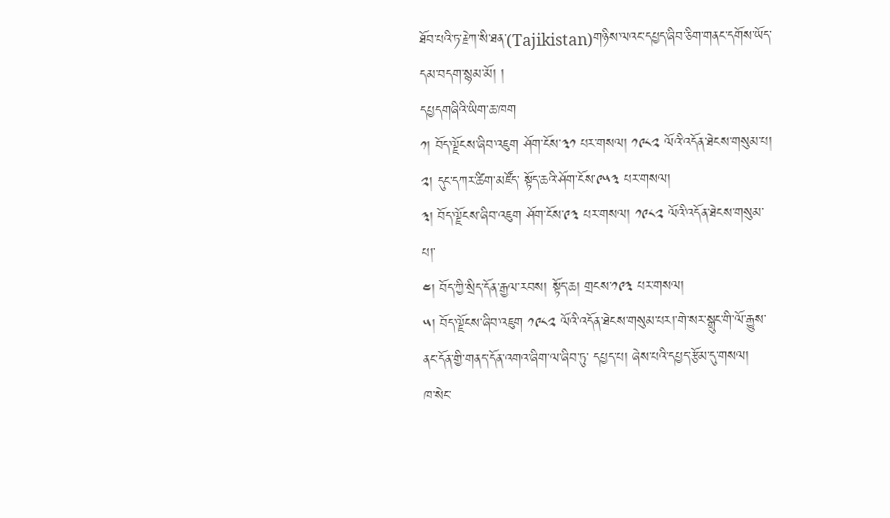ཐོབ་པའི་ཏ་རྗེཀ་སི་ཐན་(Tajikistan)གཉིས་ལའང་དཔྱད་ཞིབ་ཅིག་གནང་དགོས་ཡོད་དམ་བདག་སྙམ་མོ། །
དཔྱདགཞིའི་ཡིག་ཆ་ཁག
༡། བོད་ལྗོངས་ཞིབ་འཇུག ཤོག་ངོས་༣༡ པར་གསལ། ༡༩༨༢ ལོའི་འདོན་ཐེངས་གསུམ་པ།
༢། དུང་དཀར་ཚིག་མཛོད་ སྟོད་ཆའི་ཤོག་ངོས་༩༥༣ པར་གསལ།
༣། བོད་ལྗོངས་ཞིབ་འཇུག ཤོག་ངོས་༩༣ པར་གསལ། ༡༩༨༢ ལོའི་འདོན་ཐེངས་གསུམ་པ།་
༤། བོད་ཀྱི་སྲིད་དོན་རྒྱལ་རབས། སྟོད་ཆ། གྲངས་༡༩༣ པར་གསལ།
༥། བོད་ལྗོངས་ཞིབ་འཇུག ༡༩༨༢ ལོའི་འདོན་ཐེངས་གསུམ་པར།་གེ་སར་སྒྲུང་གི་ལོ་རྒྱུས་ནང་དོན་གྱི་གནད་དོན་འགའ་ཞིག་ལ་ཞིབ་ཏུ་ དཔྱད་པ། ཞེས་པའི་དཔྱད་རྩོམ་དུ་གསལ།
ཁ་སེང་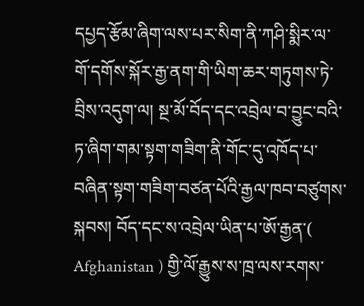དཔྱད་རྩོམ་ཞིག་ལས་པར་སིག་ནི་ཀཤི་སྨིར་ལ་གོ་དགོས་སྐོར་རྒྱ་ནག་གི་ཡིག་ཆར་གཏུགས་ཏེ་བྲིས་འདུག་ལ། སྔ་མོ་བོད་དང་འབྲེལ་བ་བྱུང་བའི་ཏ་ཞིག་གམ་སྟག་གཟིག་ནི་གོང་དུ་འཁོད་པ་བཞིན་སྟག་གཟིག་བཙན་པོའི་རྒྱལ་ཁབ་བཙུགས་སྐབས། བོད་དང་ས་འབྲེལ་ཡིན་པ་ཨོ་རྒྱན་( Afghanistan ) གྱི་ལོ་རྒྱུས་ས་ཁྲ་ལས་རགས་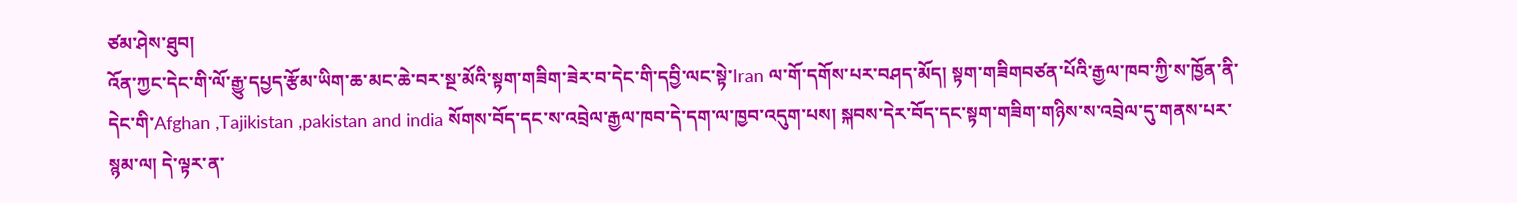ཙམ་ཤེས་ཐུབ།
འོན་ཀྱང་དེང་གི་ལོ་རྒྱུ་དཔྱད་རྩོམ་ཡིག་ཆ་མང་ཆེ་བར་སྔ་མོའི་སྟག་གཟིག་ཟེར་བ་དེང་གི་དབྱི་ལང་སྟེ་Iran ལ་གོ་དགོས་པར་བཤད་མོད། སྟག་གཟིགབཙན་པོའི་རྒྱལ་ཁབ་ཀྱི་ས་ཁྱོན་ནི་དེང་གི་Afghan ,Tajikistan ,pakistan and india སོགས་བོད་དང་ས་འབྲེལ་རྒྱལ་ཁབ་དེ་དག་ལ་ཁྱབ་འདུག་པས། སྐབས་དེར་བོད་དང་སྟག་གཟིག་གཉིས་ས་འབྲེལ་དུ་གནས་པར་སྙམ་ལ། དེ་ལྟར་ན་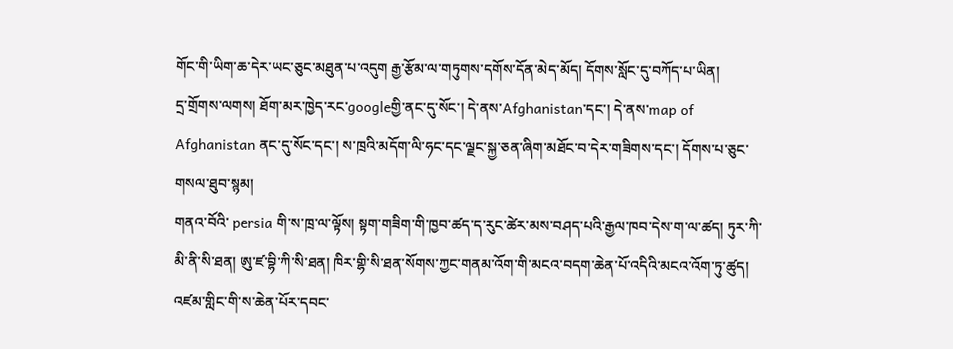གོང་གི་ཡིག་ཆ་དེར་ཡང་ཅུང་མཐུན་པ་འདུག རྒྱ་རྩོམ་ལ་གཏུགས་དགོས་དོན་མེད་མོད། དོགས་སློང་དུ་བཀོད་པ་ཡིན།
དྲ་གྲོགས་ལགས། ཐོག་མར་ཁྱེད་རང་googleགྱི་ནང་དུ་སོང་། དེ་ནས་Afghanistan་དང་། དེ་ནས་map of Afghanistan ནང་དུ་སོང་དང་། ས་ཁྲའི་མདོག་ལི་ཧང་དང་ལྗང་སྐྱ་ཅན་ཞིག་མཐོང་བ་དེར་གཟིགས་དང་། དོགས་པ་ཅུང་གསལ་ཐུབ་སྙམ།
གནའ་བོའི་ persia གི་ས་ཁྲ་ལ་ལྟོས། སྟག་གཟིག་གི་ཁྱབ་ཚད་ད་རུང་ཚེར་མས་བཤད་པའི་རྒྱལ་ཁབ་དེས་ག་ལ་ཚད། ཏུར་ཀི་མི་ནི་སི་ཐན། ཨུ་ཛ་བྷི་ཀི་སི་ཐན། ཁིར་གྷི་སི་ཐན་སོགས་ཀྱང་གནམ་འོག་གི་མངའ་བདག་ཆེན་པོ་འདིའི་མངའ་འོག་ཏུ་ཚུད། འཛམ་གླིང་གི་ས་ཆེན་པོར་དབང་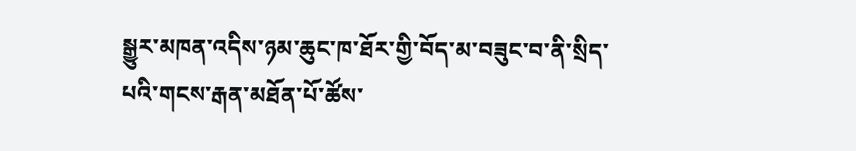སྒྱུར་མཁན་འདིས་ཉམ་ཆུང་ཁ་ཐོར་གྱི་བོད་མ་བཟུང་བ་ནི་སྲིད་པའི་གངས་རྒན་མཐོན་པོ་ཚོས་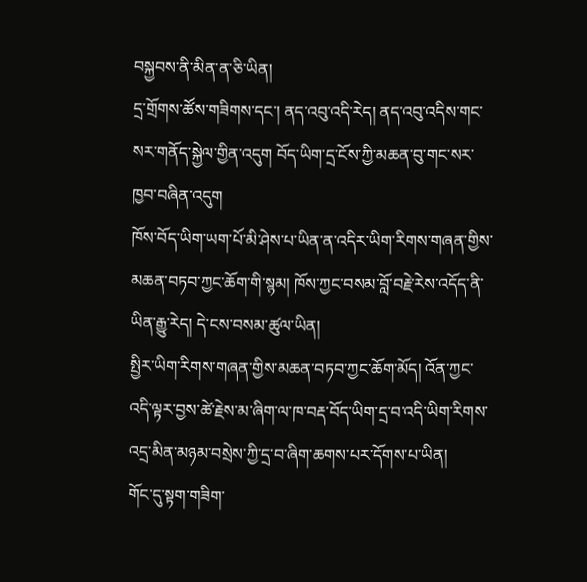བསྐྱབས་ནི་མིན་ན་ཅི་ཡིན།
དྲ་གྲོགས་ཚོས་གཟིགས་དང་། ནད་འབུ་འདི་རེད། ནད་འབུ་འདིས་གང་སར་གནོད་སྐྱེལ་གྱིན་འདུག བོད་ཡིག་དྲ་ངོས་ཀྱི་མཆན་བུ་གང་སར་ཁྱབ་བཞིན་འདུག
ཁོས་བོད་ཡིག་ཡག་པོ་མི་ཤེས་པ་ཡིན་ན་འདིར་ཡིག་རིགས་གཞན་གྱིས་མཆན་བཏབ་ཀྱང་ཆོག་གི་སྙམ། ཁོས་ཀྱང་བསམ་བློ་བརྗེ་རེས་འདོད་ནི་ཡིན་རྒྱུ་རེད། དེ་ངས་བསམ་ཚུལ་ཡིན།
སྤྱིར་ཡིག་རིགས་གཞན་གྱིས་མཆན་བཏབ་ཀྱང་ཆོག་མོད། འོན་ཀྱང་འདི་ལྟར་བྱས་ཚེ་རྗེས་མ་ཞིག་ལ་ཁ་བརྡ་བོད་ཡིག་དྲ་བ་འདི་ཡིག་རིགས་འདྲ་མིན་མཉམ་བསྲེས་ཀྱི་དྲ་བ་ཞིག་ཆགས་པར་དོགས་པ་ཡིན།
གོང་དུ་སྟག་གཟིག་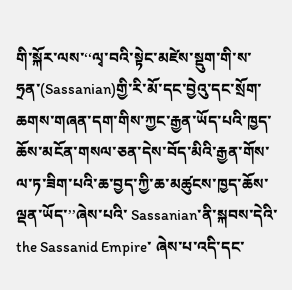གི་སྐོར་ལས་‘‘ལྭ་བའི་སྟེང་མཛེས་སྡུག་གི་ས་ཧྲན་(Sassanian)གྱི་རི་མོ་དང་བྱེའུ་དང་སྲོག་ཆགས་གཞན་དག་གིས་ཀྱང་རྒྱན་ཡོད་པའི་ཁྱད་ཆོས་མངོན་གསལ་ཅན་དེས་བོད་མིའི་རྒྱན་གོས་ལ་ཏ་ཟིག་པའི་ཆ་བྱད་ཀྱི་ཆ་མཚུངས་ཁྱད་ཆོས་ལྡན་ཡོད་’’ཞེས་པའི་ Sassanian་ནི་སྐབས་དེའི་ the Sassanid Empire་ ཞེས་པ་འདི་དང་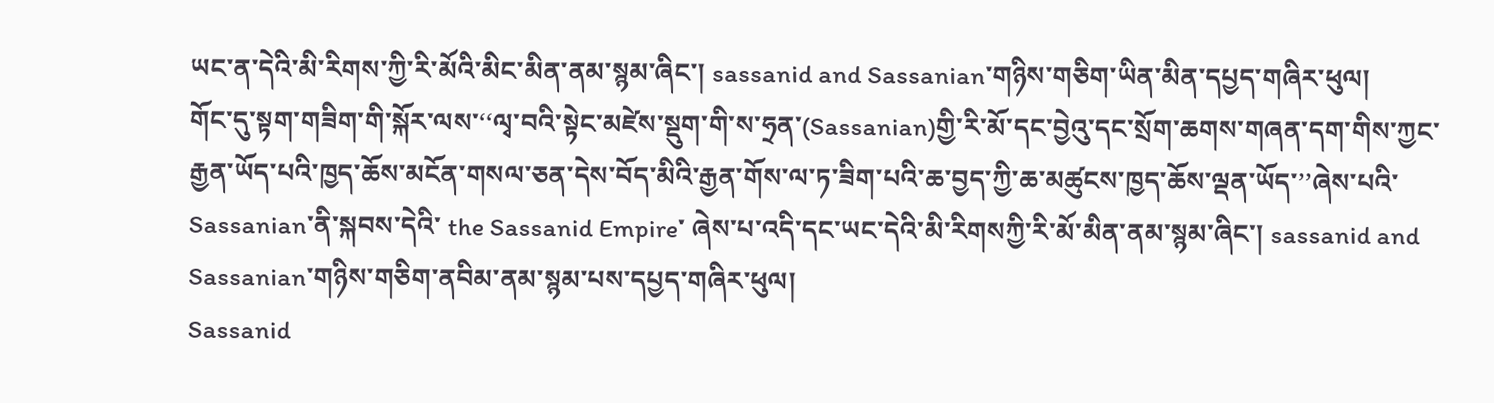ཡང་ན་དེའི་མི་རིགས་ཀྱི་རི་མོའི་མིང་མིན་ནམ་སྙམ་ཞིང་། sassanid and Sassanian་གཉིས་གཅིག་ཡིན་མིན་དཔྱད་གཞིར་ཕུལ།
གོང་དུ་སྟག་གཟིག་གི་སྐོར་ལས་‘‘ལྭ་བའི་སྟེང་མཛེས་སྡུག་གི་ས་ཧྲན་(Sassanian)གྱི་རི་མོ་དང་བྱེའུ་དང་སྲོག་ཆགས་གཞན་དག་གིས་ཀྱང་རྒྱན་ཡོད་པའི་ཁྱད་ཆོས་མངོན་གསལ་ཅན་དེས་བོད་མིའི་རྒྱན་གོས་ལ་ཏ་ཟིག་པའི་ཆ་བྱད་ཀྱི་ཆ་མཚུངས་ཁྱད་ཆོས་ལྡན་ཡོད་’’ཞེས་པའི་ Sassanian་ནི་སྐབས་དེའི་ the Sassanid Empire་ ཞེས་པ་འདི་དང་ཡང་དེའི་མི་རིགསཀྱི་རི་མོ་མིན་ནམ་སྙམ་ཞིང་། sassanid and Sassanian་གཉིས་གཅིག་ནབིམ་ནམ་སྙམ་པས་དཔྱད་གཞིར་ཕུལ།
Sassanid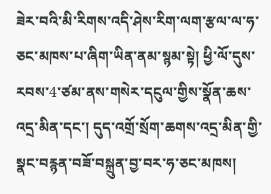ཟེར་བའི་མི་རིགས་འདི་ཤེས་རིག་ལག་རྩལ་ལ་ཧ་ཅང་མཁས་པ་ཞིག་ཡིན་ནམ་སྙམ་སྟེ། ཕྱི་ལོ་དུས་རབས་4་ཙམ་ནས་གསེར་དངུལ་གྱིས་སྣོན་ཆས་འདྲ་མིན་དང་། དུད་འགྲོ་སྲོག་ཆགས་འདྲ་མིན་གྱི་སྣང་བརྙན་བཟོ་བསྐྲུན་བྱ་བར་ཧ་ཅང་མཁས།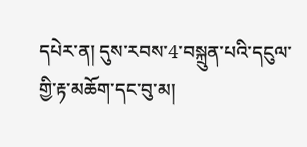དཔེར་ན། དུས་རབས་4་བསྐྲུན་པའི་དངུལ་གྱི་རྟ་མཆོག་དང་བུ་མ།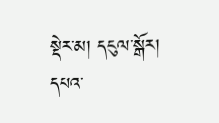སྡེར་མ། དངུལ་སྒོར། དཔའ་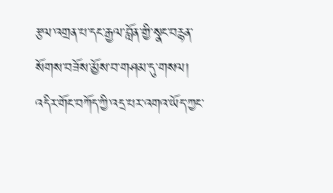རྩལ་འགྲན་པ་དང་རྒྱལ་བློན་གྱི་སྣང་བརྙན་སོགས་བཟོས་མྱོས་བ་གཤམ་དུ་གསལ།
འདིར་གོང་བཀོད་ཀྱི་འདྲ་པར་འགའ་ཡོད་ཀྱང་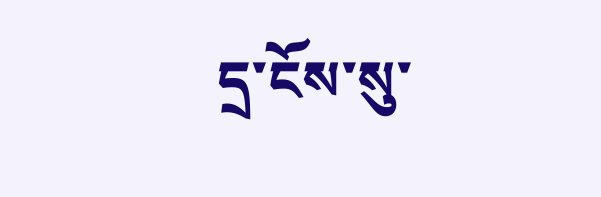དྲ་ངོས་སུ་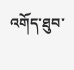འགོད་ཐུབ་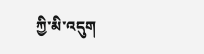ཀྱི་མི་འདུག